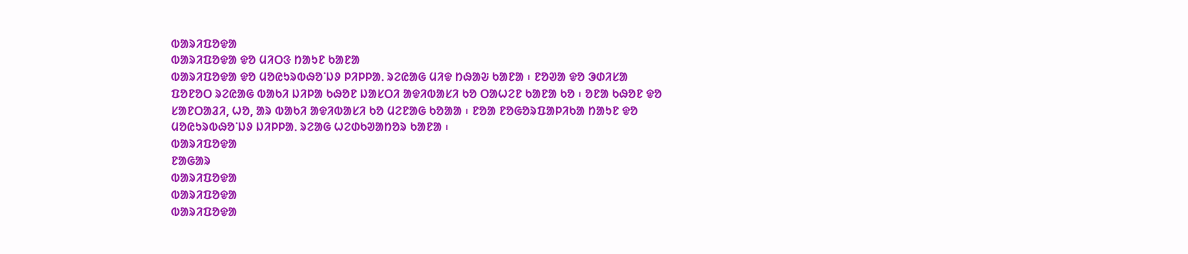ᱵᱟᱨᱤᱯᱚᱫᱟ
ᱵᱟᱨᱤᱯᱚᱫᱟ ᱫᱚ ᱢᱤᱛᱝ ᱴᱟᱩᱱ ᱠᱟᱱᱟ
ᱵᱟᱨᱤᱯᱚᱫᱟ ᱫᱚ ᱢᱚᱭᱩᱨᱵᱷᱚᱸᱡᱽ ᱞᱤᱞᱞᱟᱹ ᱨᱮᱭᱟᱜ ᱢᱤᱫ ᱴᱷᱟᱶ ᱠᱟᱱᱟ ᱾ ᱱᱚᱣᱟ ᱫᱚ ᱳᱰᱤᱥᱟ ᱯᱚᱱᱚᱛ ᱨᱮᱭᱟᱜ ᱵᱟᱠᱤ ᱡᱤᱞᱟ ᱠᱷᱚᱱ ᱡᱟᱥᱛᱤ ᱟᱫᱤᱵᱟᱥᱤ ᱠᱚ ᱛᱟᱦᱮᱱ ᱠᱟᱱᱟ ᱠᱚ ᱾ ᱚᱱᱟ ᱠᱷᱚᱱ ᱫᱚ ᱥᱟᱱᱛᱟᱲᱤ, ᱦᱚ, ᱟᱨ ᱵᱟᱠᱤ ᱟᱫᱤᱵᱟᱥᱤ ᱠᱚ ᱢᱮᱱᱟᱜ ᱠᱚᱟᱟ ᱾ ᱱᱚᱟ ᱱᱚᱜᱚᱨᱯᱟᱞᱤᱠᱟ ᱴᱟᱩᱱ ᱫᱚ ᱢᱚᱭᱩᱨᱵᱷᱚᱸᱡᱽ ᱡᱤᱞᱞᱟᱹ ᱨᱮᱟᱜ ᱦᱮᱰᱠᱣᱟᱴᱚᱨ ᱠᱟᱱᱟ ᱾
ᱵᱟᱨᱤᱯᱚᱫᱟ
ᱱᱟᱜᱟᱨ
ᱵᱟᱨᱤᱯᱚᱫᱟ
ᱵᱟᱨᱤᱯᱚᱫᱟ
ᱵᱟᱨᱤᱯᱚᱫᱟ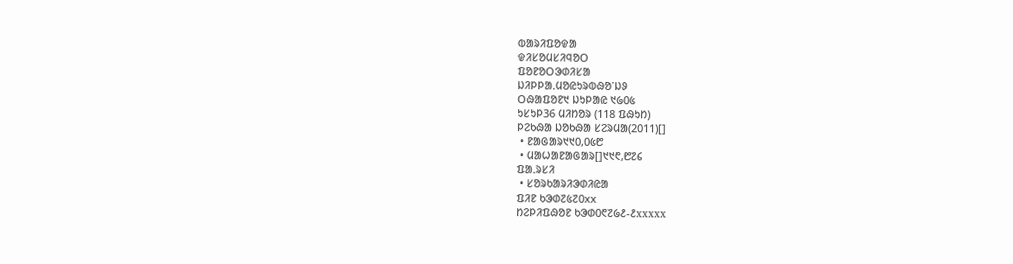ᱵᱟᱨᱤᱯᱚᱫᱟ
ᱫᱤᱥᱚᱢᱥᱤᱧᱚᱛ
ᱯᱚᱱᱚᱛᱳᱰᱤᱥᱟ
ᱡᱤᱞᱞᱟᱹᱢᱚᱭᱩᱨᱵᱷᱚᱸᱡᱽ
ᱛᱷᱟᱯᱚᱱ᱑ ᱡᱩᱞᱟᱭ ᱑᱙᱐᱕
ᱩᱥᱩᱞ36 ᱢᱤᱴᱚᱨ (118 ᱯᱷᱩᱴ)
ᱞᱮᱠᱷᱟ ᱡᱚᱠᱷᱟ ᱥᱮᱨᱢᱟ(2011)[]
 • ᱱᱟᱜᱟᱨ᱑᱑᱐,᱐᱕᱘
 • ᱢᱟᱦᱟᱱᱟᱜᱟᱨ[]᱑᱑᱖,᱘᱗᱔
ᱯᱟᱹᱨᱥᱤ
 • ᱥᱚᱨᱠᱟᱨᱤᱳᱰᱤᱭᱟ
ᱯᱤᱱ ᱠᱳᱰ᱗᱕᱗᱐xx
ᱴᱮᱞᱤᱯᱷᱚᱱ ᱠᱳᱰ᱐᱖᱗᱙᱒-᱒xxxxx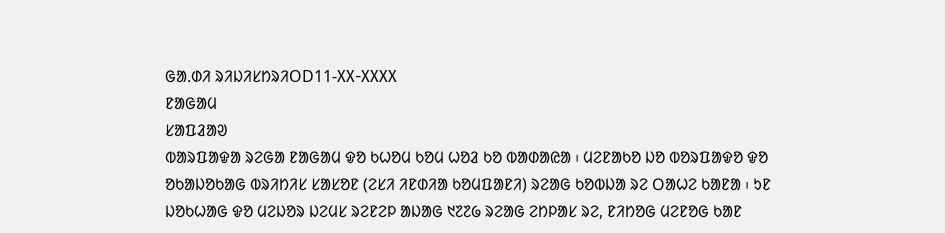ᱜᱟᱹᱰᱤ ᱨᱤᱡᱤᱥᱴᱨᱤOD11-XX-XXXX
ᱱᱟᱜᱟᱢ
ᱥᱟᱯᱲᱟᱣ
ᱵᱟᱨᱯᱟᱫᱟ ᱨᱮᱜᱟ ᱱᱟᱜᱟᱢ ᱫᱚ ᱠᱦᱚᱢ ᱠᱚᱢ ᱦᱚᱲ ᱠᱚ ᱵᱟᱰᱟᱭᱟ ᱾ ᱢᱮᱱᱟᱠᱚ ᱡᱚ ᱵᱚᱨᱯᱟᱫᱚ ᱫᱚ ᱚᱠᱟᱡᱚᱠᱟᱜ ᱵᱨᱤᱴᱤᱥ ᱥᱟᱥᱚᱱ (ᱮᱥᱤ ᱤᱱᱰᱤᱟ ᱠᱚᱢᱯᱟᱱᱤ) ᱨᱮᱟᱜ ᱠᱚᱵᱡᱟ ᱨᱮ ᱛᱟᱦᱮ ᱠᱟᱱᱟ ᱾ ᱩᱱ ᱡᱚᱠᱦᱟᱜ ᱫᱚ ᱢᱮᱡᱚᱨ ᱡᱮᱢᱥ ᱨᱮᱱᱮᱞ ᱟᱡᱟᱜ ᱑᱗᱗᱙ ᱨᱮᱟᱜ ᱮᱴᱞᱟᱥ ᱨᱮ, ᱱᱤᱴᱚᱜ ᱢᱮᱱᱚᱜ ᱠᱟᱱ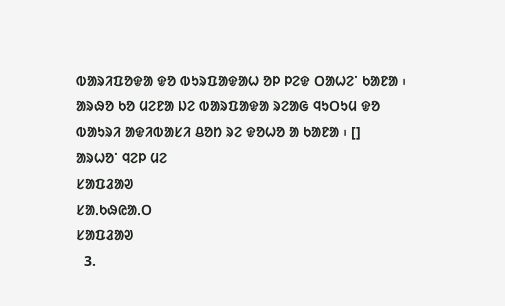ᱵᱟᱨᱤᱯᱚᱫᱟ ᱫᱚ ᱵᱩᱨᱯᱟᱫᱟᱦ ᱚᱞ ᱞᱮᱫ ᱛᱟᱦᱮᱸ ᱠᱟᱱᱟ ᱾ ᱟᱨᱷᱚ ᱠᱚ ᱢᱮᱱᱟ ᱡᱮ ᱵᱟᱨᱯᱟᱫᱟ ᱨᱮᱟᱜ ᱧᱩᱛᱩᱢ ᱫᱚ ᱵᱟᱩᱨᱤ ᱟᱫᱤᱵᱟᱥᱤ ᱪᱚᱴ ᱨᱮ ᱫᱚᱦᱚ ᱟ ᱠᱟᱱᱟ ᱾ []
ᱟᱨᱦᱚᱸ ᱧᱮᱞ ᱢᱮ
ᱥᱟᱯᱲᱟᱣ
ᱥᱟᱹᱠᱷᱭᱟᱹᱛ
ᱥᱟᱯᱲᱟᱣ
  3.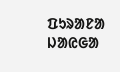ᱯᱩᱨᱟᱱᱟ ᱡᱟᱭᱜᱟ